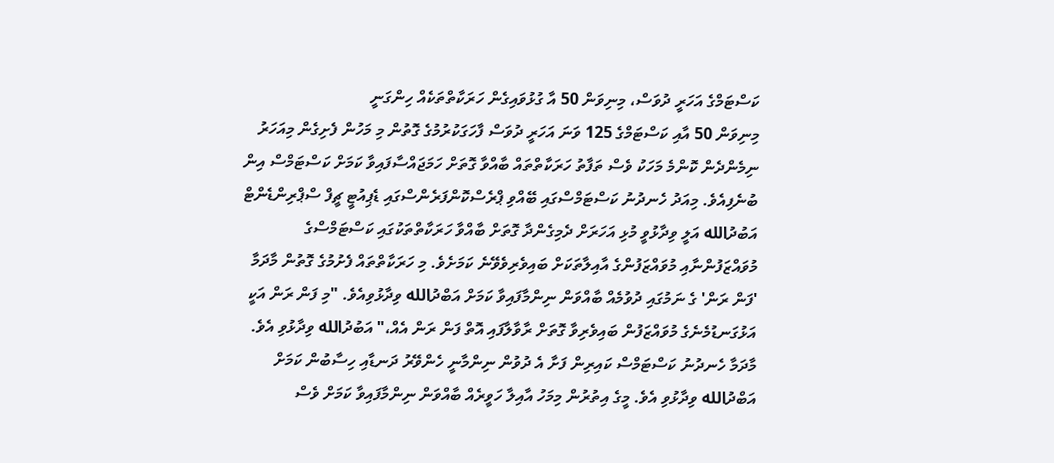ކަސްޓަމްގެ އަހަރީ ދުވަސް، މިނިވަން 50 އާ ގުޅުވައިގެން ހަރަކާތްތަކެއް ހިންގަނީ
މިނިވަން 50 އާއި ކަސްޓަމްގެ 125 ވަނަ އަހަރީ ދުވަސް ފާހަގަކުރުމުގެ ގޮތުން މި މަހުން ފެށިގެން މިއަހަރު ނިމެންދެން ކޮންމެ މަހަކު ވެސް ތަފާތު ހަރަކާތްތައް ބާއްވާ ގޮތަށް ހަމަޖައްސާފައިވާ ކަމަށް ކަސްޓަމްސް އިން ބުނެފިއެވެ. މިއަދު ހެނދުނު ކަސްޓަމްސްގައި ބޭއްވި ޕްރެސްކޮންފަރެންސްގައި ޑެޕިއުޓީ ޗީފް ސްޕްރިންޑެންޓް އަބުދުالله އަލީ ވިދާޅުވީ މުޅި އަހަރަށް ދެމިގެންދާ ގޮތަށް ބާއްވާ ހަރަކާތްތަކުގައި ކަސްޓަމްސްގެ މުވައްޒަފުންނާއި މުވައްޒަފުންގެ އާއިލާތަކަށް ބައިވެރިވެވޭނެ ކަމަށެވެ. މި ހަރަކާތްތައް ފެށުމުގެ ގޮތުން މާދަމާ 'ފަން ރަން' ގެ ނަމުގައި ދުވުމެއް ބާއްވަން ނިންމާފައިވާ ކަމަށް އަބްދުالله ވިދާޅުވިއެވެ. "މި ފަން ރަން އަކީ އަޅުގަނޑުމެނެގެ މުވައްޒަފުން ބައިވެރިވާ ގޮތަށް ރާވާލާފައި އޮތް ފަން ރަން އެއް،" އަބުދުالله ވިދާޅުވި އެވެ. މާދަމާ ހެނދުނު ކަސްޓަމްސް ކައިރިން ފަށާ އެ ދުވުން ނިންމާނީ ހެންވޭރު ދަނޑާއި ހިސާބުން ކަމަށް އަބްދުالله ވިދާޅުވި އެވެ. މީގެ އިތުރުން މިމަހު އާއިލާ ހަވީރެއް ބާއްވަން ނިންމާފައިވާ ކަމަށް ވެސް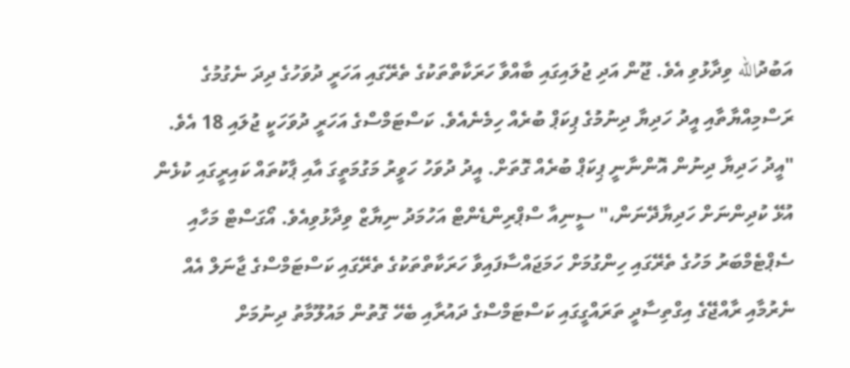އަބުދުالله ވިދާޅުވި އެވެ. ޖޫން އަދި ޖުލައިގައި ބާއްވާ ހަރަކާތްތަކުގެ ތެރޭގައި އަހަރީ ދުވަހުގެ ދިދަ ނެގުމުގެ ރަސްމިއްޔާތާއި އީދު ހަދިޔާ ދިނުމުގެ ޕިކަޕް ބުރެއް ހިމެނެއެވެ. ކަސްޓަމްސްގެ އަހަރީ ދުވަހަކީ ޖުލައި 18 އެވެ. "އީދު ހަދިޔާ ދިނުން އޮންނާނީ ޕިކަޕް ބުރެއް ގޮތަށް. އީދު ދުވަހު ހަވީރު މަގުމަތީގަ އާއި ޕާކުތައް ކައިރީގައި ކުޅެން އުޅޭ ކުދިންނަށް ހަދިޔާދޭނަން،" ސީނިއާ ސްޕްރިންޑެންޓް އަހުމަދު ނިޔާޒް ވިދާޅުވިއެވެ. އޯގަސްޓް މަހާއި ސެޕްޓެމްބަރު މަހުގެ ތެރޭގައި ހިންގުމަށް ހަމަޖައްސާފައިވާ ހަރަކާތްތަކުގެ ތެރޭގައި ކަސްޓަމްސްގެ ޖާނަލް އެއް ނެރުމާއި ރާއްޖޭގެ އިގްތިސާދީ ތަރައްގީގައި ކަސްޓަމްސްގެ ދައުރާއި ބެހޭ ގޮތުން މައުލޫމާތު ދިނުމަށް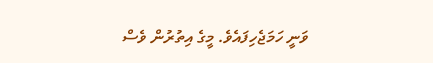ވަނީ ހަމަޖެހިފައެވެ. މީގެ އިތުރުން ވެސް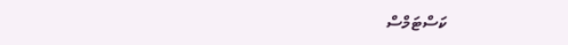ކަސްޓަމްސް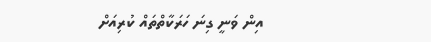އިން ވަނީ ގިނަ ހަރަކާތްތައް ކުރިއަށް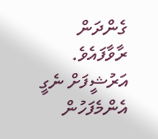ގެންދަން ރާވާފައެވެ.
އަރުޝީފަށް ނެގީ
އެންމެފަހުން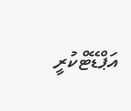އަޕްޑޭޓްކުރީ